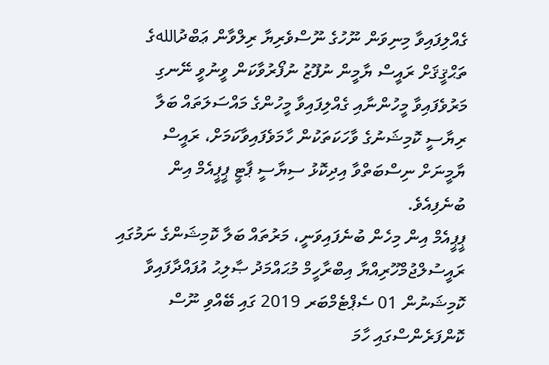ގެއްލިފައިވާ މިނިވަން ނޫހުގެ ނޫސްވެރިޔާ ރިލްވާން ޢަބްދުاللهގެ ތަޙްޤީޤަށް ރައީސް ޔާމީން ނުފޫޒު ނުފޯރުވާކަން ވީނުވީ ނޭނގި މަރުވެފައިވާ މީހުންނާއި ގެއްލިފައިވާ މީހުންގެ މައްސަލަތައް ބަލާ ރިޔާސީ ކޮމިޝަނުގެ ވާހަކަތަކުން ހާމަވެފައިވާކަމަށް، ރައީސް ޔާމީނަށް ނިސްބަތްވާ އިދިކޮޅު ސިޔާސީ ޕާޓީ ޕީޕީއެމް އިން ބުނެފިއެވެ.
ޕީޕީއެމް އިން މިހެން ބުނެފައިވަނީ، މަރުތައް ބަލާ ކޮމިޝަންގެ ނަމުގައި ރައީސުލްޖުމްހޫރިއްޔާ އިބްރާހީމް މުޙައްމަދު ޞާލިޙު އުފައްދާފައިވާ ކޮމިޝަނުން 01 ސެޕްޓެމްބަރ 2019 ގައި ބޭއްވި ނޫސް ކޮންފަރެންސްގައި ހާމަ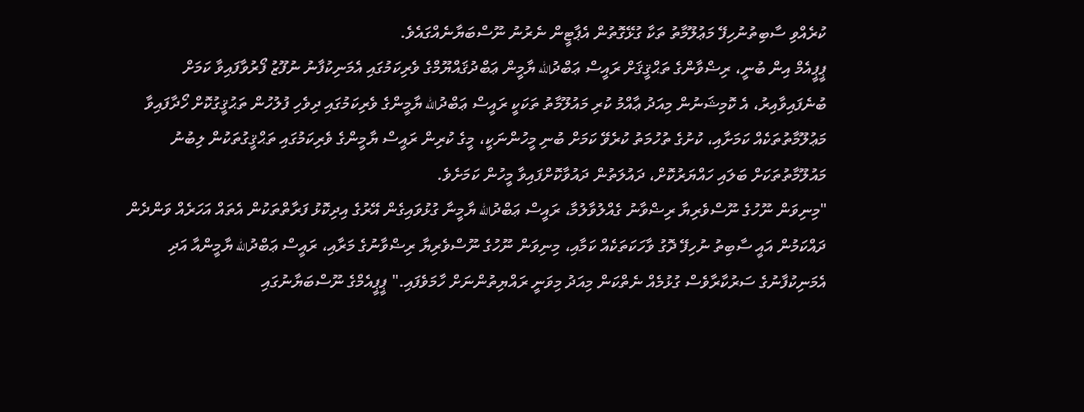ކުރެއްވި ސާބިތުނުހިފޭ މަޢުލޫމާތު ތަކާ ގުޅޭގޮތުން އެޕާޓީން ނެރުނު ނޫސްބަޔާނެއްގައެވެ.
ޕީޕީއެމް އިން ބުނީ، ރިޟްވާންގެ ތަޙްޤީޤަށް ރައީސް ޢަބްދުالله ޔާމީން ޢަބްދުޤައްޔޫމްގެ ވެރިކަމުގައި އެމަނިކުފާނު ނުފޫޒު ފޯރުވާފައިވާ ކަމަށް ބުނެފައިވާއިރު، އެ ކޮމިޝަނުން މިއަދު ޢާއްމު ކުރި މައުލޫމާތު ތަކަކީ ރައީސް ޢަބްދުالله ޔާމީންގެ ވެރިކަމުގައި ދިވެހި ފުލުހުން ތަޙުޤީގުކޮށް ހޯދާފައިވާ މަޢުލޫމާތުތަކެއް ކަމަށާއި، ކުށުގެ ތުހުމަތު ކުރެވޭ ކަމަށް ބުނި މީހުންނަކީ، މީގެ ކުރިން ރައީސް ޔާމީންގެ ވެރިކަމުގައި ތަޙްޤީގުތަކުން ލިބުނު މައުލޫމާތުތަކަށް ބަލައި ހައްޔަރުކޮށް، ދައުލަތުން ދައުވާކޮށްފައިވާ މީހުން ކަމަށެވެ.
"މިނިވަން ނޫހުގެ ނޫސްވެރިޔާ ރިޟްވާނު ގެއްލުވާލުމާ، ރައީސް ޢަބްދުالله ޔާމީނާ ގުޅުވައިގެން އޭރުގެ އިދިކޮޅު ފަރާތްތަކުން އެތައް އަހަރެއް ވަންދެން ދައްކަމުން އައީ ސާބިތު ނުހިފޭ ދޮގު ވާހަކަތަކެއް ކަމާއި، މިނިވަން ނޫހުގެ ނޫސްވެރިޔާ ރިޟްވާނުގެ މަރާއި، ރައީސް ޢަބްދުالله ޔާމީންއާ އަދި އެމަނިކުފާނުގެ ސަރުކާރާވެސް ގުޅުމެއް ނެތްކަން މިއަދު މިވަނީ ރައްޔިތުންނަށް ހާމަވެފައި." ޕީޕީއެމްގެ ނޫސްބަޔާނުގައި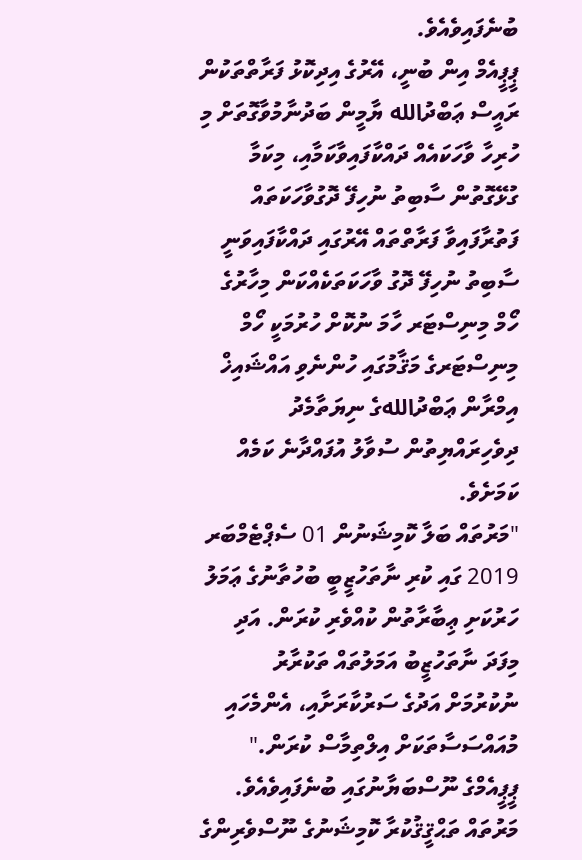ބުނެފައިވެއެވެ.
ޕީޕީއެމް އިން ބުނީ، އޭރުގެ އިދިކޮޅު ފަރާތްތަކުން ރައީސް ޢަބްދުالله ޔާމީން ބަދުނާމުވާގޮތަށް މި ހުރިހާ ވާހަކައެއް ދައްކާފައިވާކަމާއި، މިކަމާ ގުޅޭގޮތުން ސާބިތު ނުހިފޭ ދޮގުވާހަކަތައް ފަތުރާފައިވާ ފަރާތްތައް އޭރުގައި ދައްކާފައިވަނީ ސާބިތު ނުހިފޭ ދޮގު ވާހަކަތަކެއްކަން މިހާރުގެ ހޯމް މިނިސްޓަރ ހާމަ ނުކޮށް ހުރުމަކީ ހޯމް މިނިސްޓަރގެ މަޤާމުގައި ހުންނެވި އައްޝައިޚް އިމްރާން ޢަބްދުاللهގެ ނިޔަތާމެދު ދިވެހިރައްޔިތުން ސުވާލު އުފައްދާނެ ކަމެއް ކަމަށެވެ.
"މަރުތައް ބަލާ ކޮމިޝަނުން 01 ސެޕްޓެމްބަރ 2019 ގައި ކުރި ނާތަހުޒީބީ ބުހުތާނުގެ ޢަމަލު ހަރުކަށި ޢިބާރާތުން ކުއްވެރި ކުރަން. އަދި މިފަދަ ނާތަހުޒީބު އަމަލުތައް ތަކުރާރު ނުކުރުމަށް އަދުގެ ސަރުކާރަށާއި، އެންމެހައި މުއައްސަސާތަކަށް އިލްތިމާސް ކުރަން." ޕީޕީއެމްގެ ނޫސްބަޔާނުގައި ބުނެފައިވެއެވެ.
މަރުތައް ތަޙްޤީޤުކުރާ ކޮމިޝަނުގެ ނޫސްވެރިންގެ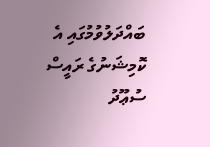ބައްދަލުވުމުގައި އެ ކޮމިޝަނުގެ ރައީސް ސުޢޫދު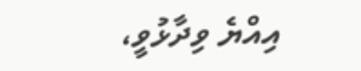އިއްޔެ ވިދާޅުވީ،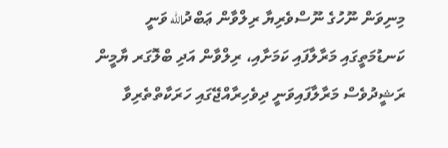މިނިވަން ނޫހުގެ ނޫސްވެރިޔާ ރިލްވާން ޢަބްދުالله ވަނީ ކަނޑުމަތީގައި މަރާލާފައި ކަމަށާއި، ރިލްވާން އަދި ބްލޮގަރ ޔާމީން ރަޝީދުވެސް މަރާލާފައިވަނީ ދިވެހިރާއްޖޭގައި ހަރަކާތްތެރިވާ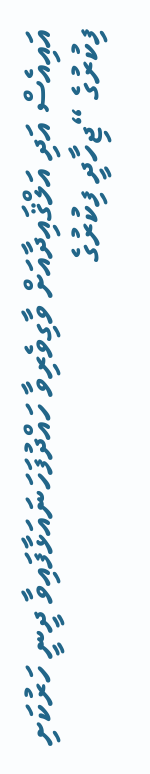އައިއެސް އަދި އަލްޤައިދާއަށް ވާގިވެރިވާ ހައްދުފަހަނައަޅާފައިވާ ދީނީ ހަރުކަށި ފިކުރުގެ “ޖިހާދީ ފިކުރުގެ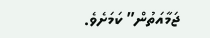ޖަމާއަތުން” ކަމަށެވެ.